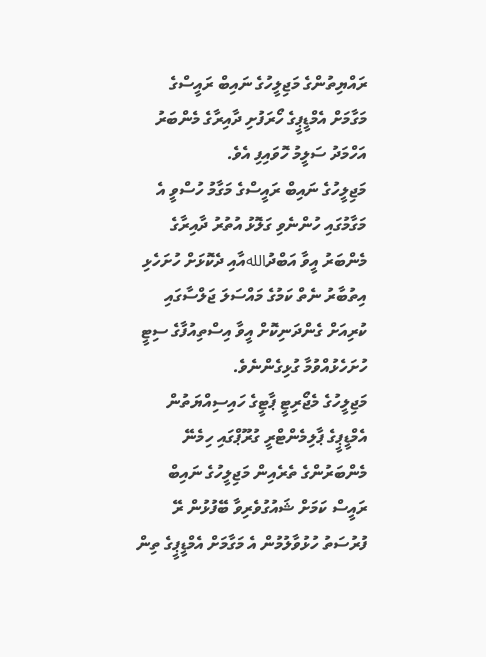ރައްޔިތުންގެ މަޖިލީހުގެ ނައިބް ރައީސްގެ މަގާމަށް އެމްޑީޕީގެ ހޯރަފުށި ދާއިރާގެ މެންބަރު އަހްމަދު ސަލީމު ހޮވައިފި އެވެ.
މަޖިލީހުގެ ނައިބް ރައީސްގެ މަގާމު ހުސްވީ އެ މަގާމުގައި ހުންނެވި ގަލޮޅު އުތުރު ދާއިރާގެ މެންބަރު އީވާ އަބްދުاللهއާއި ދެކޮޅަށް ހުށަހެޅި އިތުބާރު ނެތް ކަމުގެ މައްސަލަ ޖަލްސާގައި ކުރިއަށް ގެންދަނިކޮށް އީވާ އިސްތިއުފާގެ ސިޓީ ހުށަހެޅުއްވުމާ ގުޅިގެންނެވެ.
މަޖިލީހުގެ މެޖޯރިޓީ ޕާޓީގެ ހައިސިއްޔަތުން އެމްޑީޕީގެ ޕާލިމެންޓްރީ ގުރޫޕްގައި ހިމެނޭ މެންބަރުންގެ ތެރެއިން މަޖިލީހުގެ ނައިބް ރައީސް ކަމަށް ޝައުގުވެރިވާ ބޭފުޅުން ރޭ ފުރުސަތު ހުޅުވާލުމުން އެ މަގާމަށް އެމްޑީޕީގެ ތިން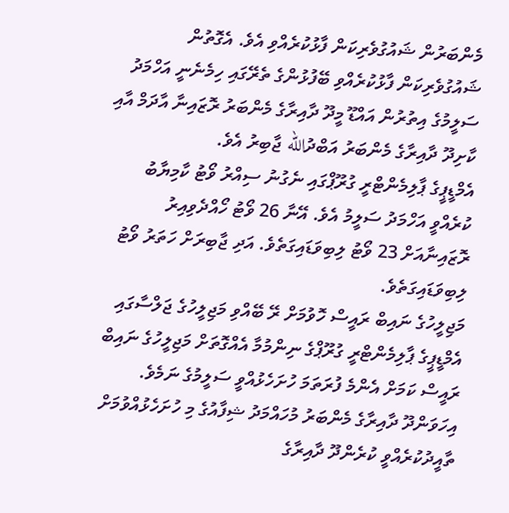މެންބަރުން ޝައުގުވެރިކަން ފާޅުކުރެއްވި އެވެ. އެގޮތުން ޝައުގުވެރިކަން ފާޅުކުރެއްވި ބޭފުޅުންގެ ތެރޭގައި ހިމެނެނީ އަހްމަދު ސަލީމުގެ އިތުރުން އައްޑޫ މީދޫ ދާއިރާގެ މެންބަރު ރޮޒައިނާ އާދަމް އާއި ކާށިދޫ ދާއިރާގެ މެންބަރު އަބްދުالله ޖާބިރު އެވެ.
އެމްޑީޕީގެ ޕާލިމެންޓްރީ ގުރޫޕްގައި ނެގުނު ސިއްރު ވޯޓު ކާމިޔާބު ކުރެއްވީ އަހްމަދު ސަލީމު އެވެ. އޭނާ 26 ވޯޓު ހޯއްދެވިއިރު ރޮޒައިނާއަށް 23 ވޯޓު ލިބިވަޑައިގަތެވެ. އަދި ޖާބިރަށް ހަތަރު ވޯޓު ލިބިވަޑައިގަތެވެ.
މަޖިލީހުގެ ނައިބް ރައީސް ހޮވުމަށް ރޭ ބޭއްވި މަޖިލީހުގެ ޖަލްސާގައި އެމްޑީޕީގެ ޕާލިމެންޓްރީ ގުރޫޕްގެ ނިންމުމާ އެއްގޮތަށް މަޖިލީހުގެ ނައިބް ރައީސް ކަމަށް އެންމެ ފުރަތަމަ ހުށަހެޅުއްވީ ސަލީމުގެ ނަމެވެ. އިހަވަންދޫ ދާއިރާގެ މެންބަރު މުހައްމަދު ޝިފާއުގެ މި ހުށަހެޅުއްވުމަށް ތާއީދުކުރެއްވީ ކުރެންދޫ ދާއިރާގެ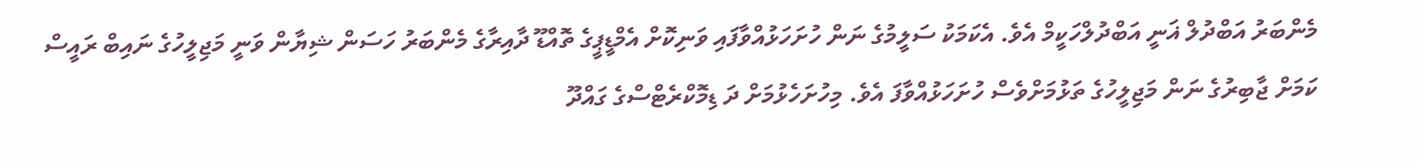މެންބަރު އަބްދުލް ޣަނީ އަބްދުލްހަކީމް އެވެ. އެކަމަކު ސަލީމުގެ ނަން ހުށަހަޅުއްވާފައި ވަނިކޮށް އެމްޑީޕީގެ ތޮއްޑޫ ދާއިރާގެ މެންބަރު ހަސަން ޝިޔާން ވަނީ މަޖިލީހުގެ ނައިބް ރައީސް ކަމަށް ޖާބިރުގެ ނަން މަޖިލީހުގެ ތަޅުމަށްވެސް ހުށަހަޅުއްވާފަ އެވެ. މިހުށަހެޅުމަށް ދަ ޑިމޮކްރެޓްސްގެ ގައްދޫ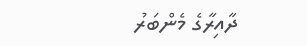ދާއިރާގެ މެންބަރު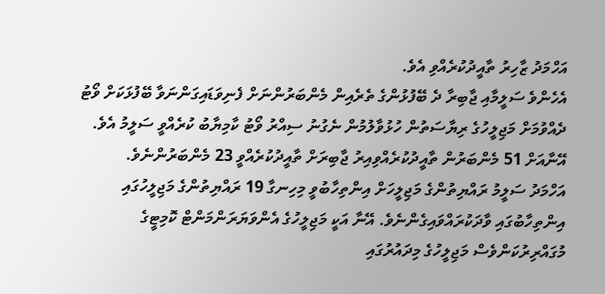އަހްމަދު ޒާހިރު ތާއީދުކުރެއްވި އެވެ.
އެހެންވެ ސަލީމާއި ޖާބިރާ ދެ ބޭފުޅުންގެ ތެރެއިން މެންބަރުންނަށް ފެނިވަޑައިގަންނަވާ ބޭފުޅަކަށް ވޯޓު ދެއްވުމަށް މަޖިލީހުގެ ރިޔާސަތުން ހުޅުވާލުމުން ނެގުނު ސިއްރު ވޯޓު ކާމިޔާބު ކުރެއްވީ ސަލީމު އެވެ. އޭނާއަށް 51 މެންބަރުން ތާއީދުކުރެއްވިއިރު ޖާބިރަށް ތާއީދުކުރެއްވީ 23 މެންބަރުންނެވެ.
އަހްމަދު ސަލީމު ރައްޔިތުންގެ މަޖިލީހަށް އިންތިހާބުވީ މިހިނގާ 19 ރައްޔިތުންގެ މަޖިލީހުގައި އިންތިހާބުގައި ވާދަކުރައްވައިގެންނެވެ. އޭނާ އަކީ މަޖިލީހުގެ އެންވަޔަރަންމަންޓް ކޮމިޓީގެ މުގައްރިރުކަންވެސް މަޖިލީހުގެ މިދައުރުގައި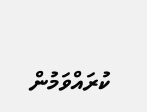ކުރައްވަމުން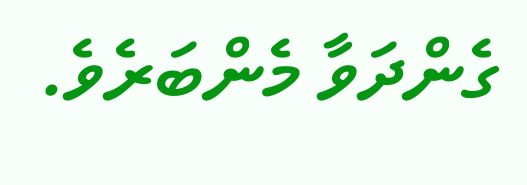ގެންދަވާ މެންބަރެވެ.